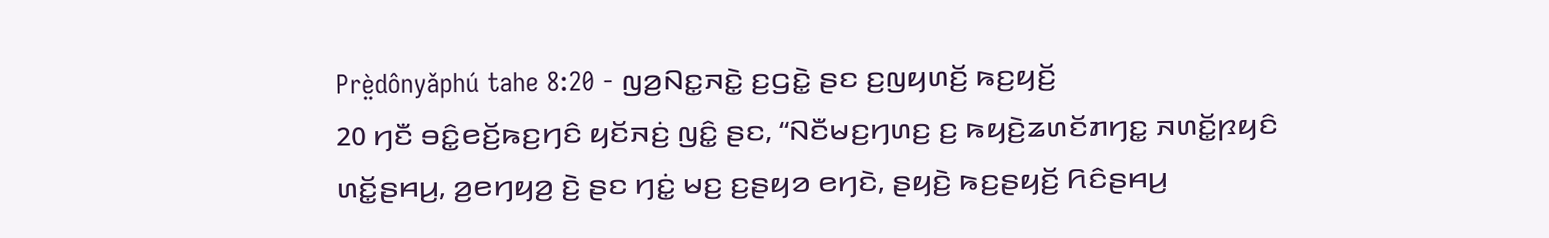Prè̤dônyǎphú tahe 8:20 - ꤜꤤ꤬ꤡꤢ꤭ꤏꤢꤧ꤭ ꤢ꤬ꤞꤢꤧ꤭ ꤔꤢ ꤢ꤬ꤜꤟꤛꤢꤩ꤬ ꤒꤢ꤬ꤟꤢꤩ꤬
20 ꤚꤢꤪ ꤋꤢꤨ꤭ꤕꤢꤩ꤬ꤒꤢ꤬ꤚꤢꤨ ꤟꤢꤩꤏꤢꤦ꤬ ꤜꤢꤨ꤭ ꤔꤢ, “ꤡꤢꤪꤗꤢ꤬ꤚꤛꤢ꤬ ꤢ꤬ ꤒꤟꤢꤧ꤬ꤘꤛꤢꤩꤊꤚꤢ꤭ ꤏꤛꤢꤩ꤭ꤐꤟꤢꤨ ꤛꤢꤩ꤭ꤔꤌꤣ꤬, ꤤ꤬ꤕꤚꤟꤤ꤬ ꤢꤧ꤬ ꤔꤢ ꤚꤢꤦ꤭ ꤗꤢ꤬ ꤢ꤬ꤔꤟꤤ ꤕꤚꤢꤧ, ꤔꤟꤢꤧ꤬ ꤒꤢ꤬ꤔꤟꤢꤩ꤬ ꤖꤢꤨꤔꤌꤣ꤬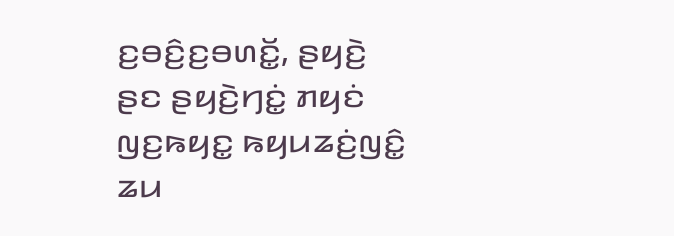ꤢ꤬ꤋꤢꤨ꤬ꤢ꤬ꤋꤛꤢꤩ꤭, ꤔꤟꤢꤧ꤬ ꤔꤢ ꤔꤟꤢꤧ꤬ꤚꤢꤦ꤭ ꤊꤟꤢꤦ ꤜꤢ꤬ꤒꤟꤢ꤭ ꤒꤟꤣꤘꤢꤦ꤬ꤜꤢꤨ꤭ ꤘꤣ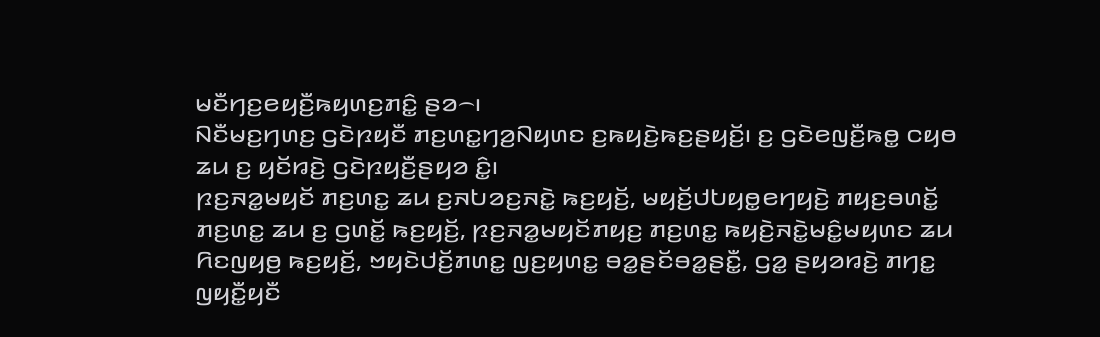ꤗꤢꤪꤚꤢ꤬ꤕꤟꤢꤪ꤬ꤒꤟꤛꤢ꤬ꤊꤢꤨ꤭ ꤔꤤ꤮꤯
ꤡꤢꤪꤗꤢ꤬ꤚꤛꤢ꤬ ꤞꤢꤧꤐꤟꤢꤪ ꤊꤢ꤬ꤛꤢ꤭ꤚꤤ꤬ꤡꤟꤛꤢ ꤢ꤬ꤒꤟꤢꤧ꤬ꤒꤢ꤬ꤔꤟꤢꤩ꤬꤯ ꤢ꤬ ꤞꤢꤧꤕꤜꤢꤪ꤬ꤒꤥ꤭ ꤍꤟꤥ ꤘꤣ ꤢ꤬ ꤟꤢꤩꤙꤢꤧ꤬ ꤞꤢꤧꤐꤟꤢꤪ꤬ꤔꤟꤤ ꤢꤨ꤭꤯
ꤐꤢ꤬ꤏꤤ꤭ꤗꤟꤢꤩ ꤊꤢ꤬ꤛꤢ꤭ ꤘꤣ ꤢ꤬ꤏꤝꤤꤢ꤬ꤏꤢꤧ꤭ ꤒꤢ꤬ꤟꤢꤩ꤬, ꤗꤟꤢꤩ꤬ꤓꤝꤟꤥ꤭ꤕꤚꤟꤢꤧ꤬ ꤊꤟꤢ꤬ꤋꤛꤢꤩ꤭ ꤊꤢ꤬ꤛꤢ꤭ ꤘꤣ ꤢ꤬ ꤞꤛꤢꤩ꤭ ꤒꤢ꤬ꤟꤢꤩ꤬, ꤐꤢ꤬ꤏꤤ꤭ꤗꤟꤢꤩꤊꤟꤢ꤬ ꤊꤢ꤬ꤛꤢ꤭ ꤒꤟꤢꤧ꤬ꤏꤢꤧ꤭ꤗꤢꤨ꤭ꤗꤟꤛꤢ ꤘꤣ ꤖꤢꤜꤟꤥ꤬ ꤒꤢ꤬ꤟꤢꤩ꤬, ꤠꤟꤢꤧꤓꤢꤩ꤬ꤊꤛꤢ꤭ ꤜꤢ꤬ꤟꤛꤢ꤭ ꤋꤤ꤭ꤔꤢꤩꤋꤤ꤭ꤔꤢꤪ꤭, ꤞꤤ꤭ ꤔꤟꤤꤙꤢꤧ꤬ ꤊꤚꤢ꤭ ꤜꤟꤢꤪ꤭ꤟꤢꤪ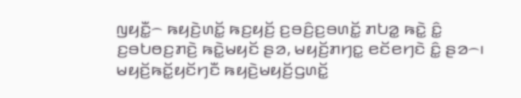ꤜꤟꤢꤪ꤭꤮ ꤒꤟꤢꤧ꤬ꤛꤢꤩ꤭ ꤒꤢ꤬ꤟꤢꤩ꤬ ꤢ꤬ꤋꤢꤨ꤬ꤢ꤬ꤋꤛꤢꤩ꤭ ꤊꤝꤤ꤭ ꤒꤢꤧ꤭ ꤢꤨ꤭ ꤢ꤬ꤋꤝꤥꤢ꤬ꤊꤢꤧ꤬ ꤒꤢꤧ꤭ꤗꤟꤢꤩ ꤔꤤ, ꤗꤟꤢꤩ꤬ꤊꤚꤢ꤭ ꤕꤢꤩꤕꤚꤢꤧ ꤢꤨ꤭ ꤔꤤ꤮꤯
ꤗꤟꤢꤩ꤬ꤒꤢꤩ꤭ꤟꤢꤩꤚꤢꤪ ꤒꤟꤢꤧ꤬ꤗꤟꤢꤩ꤬ꤞꤛꤢꤩ꤭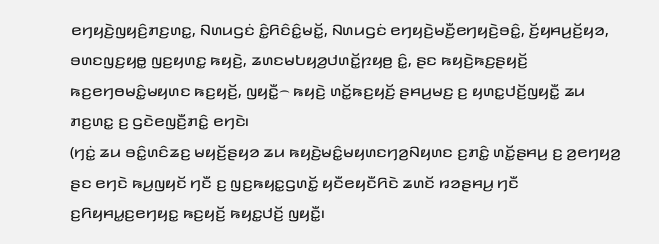ꤕꤚꤟꤢꤧ꤬ꤜꤟꤢꤨ꤬ꤊꤢ꤬ꤛꤢ꤭, ꤡꤛꤣꤞꤢꤦ ꤢꤨ꤭ꤖꤢꤨꤢꤨ꤭ꤗꤢꤩ꤭, ꤡꤛꤣꤞꤢꤦ ꤕꤚꤟꤢꤧ꤬ꤗꤢꤪ꤬ꤕꤚꤟꤢꤧ꤬ꤋꤢꤨ꤭, ꤢꤩ꤬ꤟꤌꤣ꤬ꤢꤩ꤬ꤟꤤ, ꤋꤛꤢꤜꤢ꤬ꤟꤥ꤭ ꤜꤢ꤬ꤟꤛꤢ꤭ ꤒꤟꤢꤧ꤬, ꤘꤛꤢꤗꤝꤟꤤ꤬ꤓꤛꤢꤩ꤭ꤐꤟꤥ꤬ ꤢꤨ꤭, ꤔꤢ ꤒꤟꤢꤧ꤬ꤒꤢ꤬ꤔꤟꤢꤩ꤬ ꤒꤢ꤬ꤕꤚꤥꤗꤢꤨ꤭ꤗꤟꤛꤢ ꤒꤢ꤬ꤟꤢꤩ꤬, ꤜꤟꤢꤪ꤭꤮ ꤒꤟꤢꤧ꤬ ꤛꤢꤩ꤭ꤒꤢ꤬ꤟꤢꤩ꤬ ꤔꤌꤣ꤬ꤗꤢ꤬ ꤢ꤬ ꤟꤛꤢ꤭ꤓꤢꤩ꤬ꤜꤟꤢꤪ꤭ ꤘꤣ ꤊꤢ꤬ꤛꤢ꤭ ꤢ꤬ ꤞꤢꤧꤕꤜꤢꤪ꤬ꤊꤢꤨ꤭ ꤕꤚꤢꤧ꤯
(ꤚꤢꤦ꤭ ꤘꤣ ꤋꤢꤨ꤭ꤛꤢꤨꤘꤢ꤬ ꤗꤟꤢꤩ꤬ꤔꤟꤤ ꤘꤣ ꤒꤟꤢꤧ꤬ꤗꤢꤨ꤭ꤗꤟꤛꤢꤚꤤ꤬ꤡꤟꤛꤢ ꤢ꤬ꤊꤢꤨ꤭ ꤛꤢꤩ꤭ꤔꤌꤣ꤬ ꤢ꤬ ꤤ꤬ꤕꤚꤟꤤ꤬ ꤔꤢ ꤕꤚꤢꤧ ꤒꤣ꤬ꤜꤟꤢꤩ ꤚꤢꤪ ꤢ꤬ ꤜꤢ꤬ꤒꤟꤢ꤭ꤞꤛꤢꤩ꤭ ꤟꤢꤪꤕꤟꤢꤪꤖꤢꤧ ꤘꤛꤢꤩ ꤙꤤꤔꤌꤣ꤬ ꤚꤢꤪ ꤢ꤬ꤖꤟꤌꤣ꤭ꤢ꤬ꤕꤚꤟꤢ꤭ ꤒꤢ꤬ꤟꤢꤩ꤬ ꤒꤟꤢ꤭ꤓꤢꤩ꤬ ꤜꤟꤢꤪ꤭꤯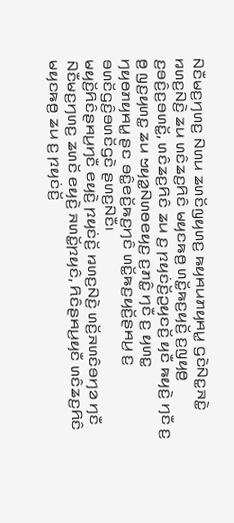ꤡꤢꤪꤗꤢ꤬ꤚꤛꤢ꤬ ꤡꤛꤣ ꤘꤛꤢꤩꤜꤟꤛꤢ꤬ ꤒꤟꤌꤣꤊꤟꤌꤣ꤭ ꤞꤢꤧꤡꤢ꤭ꤏꤢꤧ꤭ ꤙꤛꤢ꤬ꤡꤢꤧ꤬ ꤘꤣ ꤛꤢꤨꤘꤢ꤬ꤖꤢꤨ ꤗꤟꤢꤒꤥ꤬ ꤛꤢꤩ꤭ꤒꤢ꤬ꤟꤢꤩ꤬ ꤢ꤬ꤜꤟꤥ꤬ ꤢ꤬ꤋꤢꤨ꤬ꤢ꤬ꤋꤛꤢꤩ꤭, ꤛꤢꤨꤘꤢ꤬ꤖꤢꤨ ꤘꤣ ꤢ꤬ ꤐꤟꤢꤦꤢꤩ꤬ꤑꤟꤢꤢꤩ꤬ ꤟꤢꤪ ꤒꤟꤢꤧ꤬ ꤚꤢꤪ ꤢ꤬ ꤥ꤬ ꤜꤢ꤬ꤟꤛꤢ꤭ ꤘꤣ ꤠꤟꤤ꤭ꤡꤛꤥꤕꤟꤢ꤬ ꤢ꤬ꤊꤢꤨ꤭ ꤚꤢꤪ ꤢ꤬ ꤟꤛꤢ꤭ ꤚꤟꤥꤊꤟꤌꤣ꤭ ꤔꤢ ꤋꤢꤨ꤭ꤕꤢꤩ꤬ꤒꤢ꤬ꤚꤢꤨ ꤛꤢꤩ꤭ꤒꤢ꤬ꤟꤢꤩ꤬ꤔꤌꤣ꤬ ꤢ꤬ ꤋꤛꤢꤩꤞꤢꤨ꤬ꤋꤛꤢꤩꤞꤢꤧ ꤔꤛꤢ꤬ꤡꤢꤪ꤯
ꤗꤟꤢꤩ꤬ꤖꤢꤨꤔꤌꤣ꤬ꤚꤢꤪ ꤕꤟꤢꤧ꤬ ꤐꤟꤢꤦꤢꤩ꤬ ꤙꤛꤢ꤬ꤡꤢꤧ꤬ ꤛꤢꤩ꤬ꤏꤛꤢꤨꤋꤚꤤ ꤚꤢꤪ ꤡꤢꤪꤗꤢ꤬ꤚꤛꤢ꤬ ꤘꤛꤢꤩ ꤕꤟꤢꤧ꤬ ꤏꤛꤢꤩ꤭ꤐꤟꤢꤨ, ꤖꤢꤨꤔꤌꤣ꤬ꤟꤢꤪ ꤛꤢꤨꤘꤢ꤬ꤖꤢꤨ ꤗꤟꤢꤒꤥ꤬ ꤘꤣ ꤢ꤬ ꤐꤟꤢꤦꤢꤩ꤬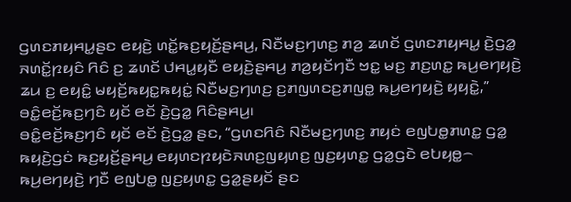ꤞꤛꤢꤊꤟꤌꤣ꤭ꤔꤢ ꤕꤟꤢꤧ꤬ ꤛꤢꤩ꤭ꤒꤢ꤬ꤟꤢꤩ꤬ꤔꤌꤣ꤬, ꤡꤢꤪꤗꤢ꤬ꤚꤛꤢ꤬ ꤊꤤ꤬ ꤘꤛꤢꤩ ꤞꤛꤢꤊꤟꤌꤣ꤭ ꤢꤧ꤬ꤞꤤ꤭ ꤏꤛꤢꤩ꤭ꤐꤟꤢꤨ ꤖꤢꤨ ꤢ꤬ ꤘꤛꤢꤩ ꤓꤌꤣ꤭ꤟꤢꤪ ꤕꤟꤢꤧ꤬ꤔꤌꤣ꤬ ꤊꤤ꤬ꤟꤢꤩꤚꤢꤪ ꤠꤢ꤭ ꤗꤢ꤬ ꤊꤢ꤬ꤛꤢ꤭ ꤒꤣ꤬ꤕꤚꤟꤢꤧ꤬ ꤘꤣ ꤢ꤬ ꤕꤟꤢꤨ꤭ ꤗꤟꤢꤩ꤬ꤒꤟꤢ꤭ꤒꤟꤢꤦ꤭ ꤡꤢꤪꤗꤢ꤬ꤚꤛꤢ꤬ ꤢ꤬ꤊꤜꤛꤢꤢ꤬ꤊꤜꤥ꤭ ꤒꤣ꤬ꤕꤚꤟꤢꤧ꤬ ꤟꤟꤢꤧ꤭,” ꤋꤢꤨ꤭ꤕꤢꤩ꤬ꤒꤢ꤬ꤚꤢꤨ ꤟꤢꤩ ꤕꤢꤩ ꤢꤧ꤬ꤞꤤ꤭ ꤖꤢꤨꤔꤌꤣ꤬꤯
ꤋꤢꤨ꤭ꤕꤢꤩ꤬ꤒꤢ꤬ꤚꤢꤨ ꤟꤢꤩ ꤕꤢꤩ ꤢꤧ꤬ꤞꤤ꤭ ꤔꤢ, “ꤞꤛꤢꤖꤢꤨ ꤡꤢꤪꤗꤢ꤬ꤚꤛꤢ꤬ ꤊꤟꤢꤦ ꤕꤜꤝꤥ꤭ꤊꤛꤢ꤭ ꤞꤤ꤭ ꤒꤟꤢꤧ꤬ꤞꤢꤦ ꤒꤢ꤬ꤟꤢꤩ꤬ꤔꤌꤣ꤬ ꤕꤟꤛꤢꤐꤟꤢꤧꤏꤛꤢ꤬ꤜꤟꤛꤢ꤬ ꤜꤢ꤬ꤟꤛꤢ꤭ ꤞꤤ꤭ꤞꤢꤧ ꤕꤝꤟꤥ꤭꤮ ꤒꤣ꤬ꤕꤚꤟꤢꤧ꤬ ꤚꤢꤪ ꤕꤜꤝꤥ꤭ ꤜꤢ꤬ꤟꤛꤢ꤭ ꤞꤤ꤭ꤔꤟꤢꤩ ꤔꤢ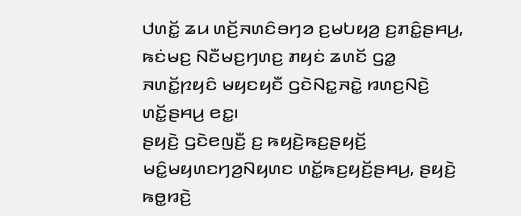ꤓꤛꤢꤩ꤭ ꤘꤣ ꤛꤢꤩ꤬ꤏꤛꤢꤨꤋꤚꤤ ꤢ꤬ꤗꤝꤟꤤ꤬ ꤢ꤬ꤊꤢꤨ꤭ꤔꤌꤣ꤬, ꤒꤢꤦꤗꤢ꤬ ꤡꤢꤪꤗꤢ꤬ꤚꤛꤢ꤬ ꤊꤟꤢꤦ ꤘꤛꤢꤩ ꤞꤤ꤭ ꤏꤛꤢꤩ꤭ꤐꤟꤢꤨ ꤗꤟꤢꤟꤢꤪ ꤞꤢꤧꤡꤢ꤭ꤏꤢꤧ꤭ ꤙꤛꤢ꤬ꤡꤢꤧ꤬ ꤛꤢꤩ꤭ꤔꤌꤣ꤬ ꤕꤢ꤭꤯
ꤔꤟꤢꤧ꤬ ꤞꤢꤧꤕꤜꤢꤪ꤬ ꤢ꤬ ꤒꤟꤢꤧ꤬ꤒꤢ꤬ꤔꤟꤢꤩ꤬ ꤗꤢꤨ꤭ꤗꤟꤛꤢꤚꤤ꤬ꤡꤟꤛꤢ ꤛꤢꤩ꤭ꤒꤢ꤬ꤟꤢꤩ꤬ꤔꤌꤣ꤬, ꤔꤟꤢꤧ꤬ ꤒꤥ꤭ꤙꤢꤧ꤬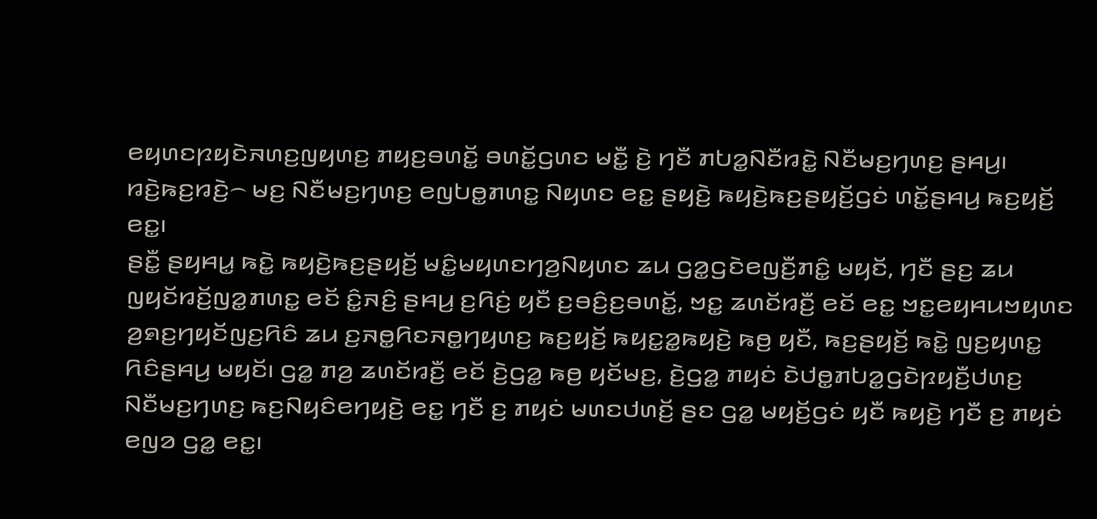ꤕꤟꤛꤢꤐꤟꤢꤧꤏꤛꤢ꤬ꤜꤟꤛꤢ꤬ ꤊꤟꤢ꤬ꤋꤛꤢꤩ꤭ ꤋꤛꤢꤩ꤭ꤞꤛꤢ ꤗꤢꤪ꤭ ꤢꤧ꤬ ꤚꤢꤪ ꤊꤝꤤ꤭ꤡꤢꤪꤙꤢꤧ꤭ ꤡꤢꤪꤗꤢ꤬ꤚꤛꤢ꤬ ꤔꤌꤣ꤬꤯ ꤙꤢꤧ꤬ꤒꤢ꤬ꤙꤢꤧ꤬꤮ ꤗꤢ꤬ ꤡꤢꤪꤗꤢ꤬ꤚꤛꤢ꤬ ꤕꤜꤝꤥ꤭ꤊꤛꤢ꤭ ꤡꤟꤛꤢ ꤕꤢ꤭ ꤔꤟꤢꤧ꤬ ꤒꤟꤢꤧ꤬ꤒꤢ꤬ꤔꤟꤢꤩ꤬ꤞꤢꤦ ꤛꤢꤩ꤭ꤔꤌꤣ꤬ ꤒꤢ꤬ꤟꤢꤩ꤬ ꤕꤢ꤭꤯
ꤔꤢꤪ꤭ ꤔꤟꤌꤣ꤭ ꤒꤢꤧ꤭ ꤒꤟꤢꤧ꤬ꤒꤢ꤬ꤔꤟꤢꤩ꤬ ꤗꤢꤨ꤭ꤗꤟꤛꤢꤚꤤ꤬ꤡꤟꤛꤢ ꤘꤣ ꤞꤤ꤭ꤞꤢꤧꤕꤜꤢꤪ꤬ꤊꤢꤨ꤭ ꤗꤟꤢꤩ, ꤚꤢꤪ ꤔꤢ꤬ ꤘꤣ ꤜꤟꤢꤩꤙꤢꤩ꤬ꤜꤤ꤭ꤊꤛꤢ꤭ ꤕꤢꤩ ꤢꤨ꤭ꤏꤢꤨ꤬ ꤔꤌꤣ꤬ ꤢ꤬ꤖꤢꤦ꤬ ꤟꤢꤪ ꤢ꤬ꤋꤢꤨ꤬ꤢ꤬ꤋꤛꤢꤩ꤭, ꤠꤢ꤭ ꤘꤛꤢꤩꤙꤢꤪ꤬ ꤕꤢꤩ ꤕꤢ꤭ ꤠꤢ꤭ꤕꤟꤌꤣꤠꤟꤛꤢ ꤤ꤬ꤎꤢ꤬ꤚꤟꤢꤩꤜꤢ꤬ꤖꤢꤨ ꤘꤣ ꤢ꤬ꤏꤥ꤭ꤖꤢꤏꤥ꤭ꤚꤟꤛꤢ꤬ ꤒꤢ꤬ꤟꤢꤩ꤬ ꤒꤟꤢ꤭ꤤ꤭ꤒꤟꤢꤧ꤬ ꤒꤥ꤬ ꤟꤢꤪ, ꤒꤢ꤬ꤔꤟꤢꤩ꤬ ꤒꤢꤧ꤭ ꤜꤢ꤬ꤟꤛꤢ꤭ ꤖꤢꤨꤔꤌꤣ꤬ ꤗꤟꤢꤩ꤯ ꤞꤤ꤭ ꤊꤤ꤬ ꤘꤛꤢꤩꤙꤢꤪ꤬ ꤕꤢꤩ ꤢꤧ꤬ꤞꤤ꤭ ꤒꤥ꤬ ꤟꤢꤩꤗꤢ꤬, ꤢꤧ꤬ꤞꤤ꤭ ꤊꤟꤢꤦ ꤢꤧꤓꤥ꤭ꤊꤝꤤ꤭ꤞꤢꤧꤐꤟꤢꤪ꤬ꤓꤛꤢ꤬ ꤡꤢꤪꤗꤢ꤬ꤚꤛꤢ꤬ ꤒꤢ꤬ꤡꤟꤢꤨꤕꤚꤟꤢꤧ꤬ ꤕꤢ꤭ ꤚꤢꤪ ꤢ꤬ ꤊꤟꤢꤦ ꤗꤛꤢꤓꤛꤢꤩ꤬ ꤔꤢ ꤞꤤ꤭ ꤗꤟꤢꤩ꤬ꤞꤢꤦ ꤟꤢꤪ ꤒꤟꤢꤧ꤬ ꤚꤢꤪ ꤢ꤬ ꤊꤟꤢꤦ ꤕꤜꤤ ꤞꤤ꤭ ꤕꤢ꤭꤯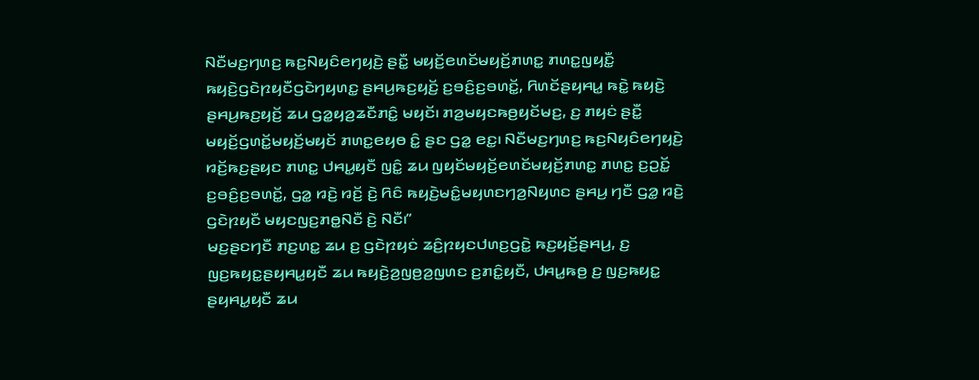ꤡꤢꤪꤗꤢ꤬ꤚꤛꤢ꤬ ꤒꤢ꤬ꤡꤟꤢꤨꤕꤚꤟꤢꤧ꤬ ꤔꤢꤪ꤭ ꤗꤟꤢꤩ꤬ꤕꤛꤢꤩꤗꤟꤢꤩ꤬ꤊꤛꤢ꤭ ꤊꤛꤢ꤭ꤜꤟꤢꤪ꤭ ꤒꤟꤢꤧ꤬ꤞꤢꤧꤐꤟꤢꤪꤞꤢꤧꤚꤟꤛꤢ꤭ ꤔꤌꤣ꤬ꤒꤢ꤬ꤟꤢꤩ꤬ ꤢ꤬ꤋꤢꤨ꤬ꤢ꤬ꤋꤛꤢꤩ꤭, ꤖꤛꤢꤩꤔꤟꤌꤣ꤭ ꤒꤢꤧ꤭ ꤒꤟꤢꤧ꤬ ꤔꤌꤣ꤬ꤒꤢ꤬ꤟꤢꤩ꤬ ꤘꤣ ꤞꤤ꤭ꤟꤤ꤬ꤘꤢꤪꤊꤢꤨ꤭ ꤗꤟꤢꤩ꤯ ꤊꤤ꤬ꤗꤟꤢꤒꤥ꤬ꤟꤢꤩꤗꤢ꤬, ꤢ꤬ ꤊꤟꤢꤦ ꤔꤢꤪ꤭ ꤗꤟꤢꤩ꤬ꤞꤛꤢꤩ꤭ꤗꤟꤢꤩ꤬ꤗꤟꤢꤩ ꤊꤛꤢ꤭ꤕꤟꤥ ꤢꤨ꤭ ꤔꤢ ꤞꤤ꤭ ꤕꤢ꤭꤯ ꤡꤢꤪꤗꤢ꤬ꤚꤛꤢ꤬ ꤒꤢ꤬ꤡꤟꤢꤨꤕꤚꤟꤢꤧ꤬ ꤙꤢꤩ꤬ꤒꤢ꤬ꤔꤟꤢ ꤊꤛꤢ꤭ ꤓꤌꤣ꤭ꤟꤢꤪ ꤜꤢꤨ꤭ ꤘꤣ ꤜꤟꤢꤩꤗꤟꤢꤩ꤬ꤕꤛꤢꤩꤗꤟꤢꤩ꤬ꤊꤛꤢ꤭ ꤊꤛꤢ꤭ ꤢ꤬ꤑꤢꤩ꤭ ꤢ꤬ꤋꤢꤨ꤬ꤢ꤬ꤋꤛꤢꤩ꤭, ꤞꤤ꤭ ꤙꤢꤧ꤬ ꤙꤢꤩ꤬ ꤢꤧ꤬ ꤖꤢꤨ ꤒꤟꤢꤧ꤬ꤗꤢꤨ꤭ꤗꤟꤛꤢꤚꤤ꤬ꤡꤟꤛꤢ ꤔꤌꤣ꤬ ꤚꤢꤪ ꤞꤤ꤭ ꤙꤢꤧ꤬ ꤞꤢꤧꤐꤟꤢꤪ ꤗꤟꤢꤜꤢ꤬ꤊꤥ꤭ꤡꤢꤪ ꤢꤧ꤬ ꤡꤢꤪ꤯”
ꤗꤢ꤬ꤔꤢꤚꤢꤪ ꤊꤢ꤬ꤛꤢ꤭ ꤘꤣ ꤢ꤬ ꤞꤢꤧꤐꤟꤢꤦ ꤘꤢꤨ꤬ꤐꤟꤢꤓꤛꤢ꤬ꤞꤢꤧ꤭ ꤒꤢ꤬ꤟꤢꤩ꤬ꤔꤌꤣ꤬, ꤢ꤬ ꤜꤢ꤬ꤒꤟꤢ꤭ꤔꤟꤌꤣ꤭ꤟꤢꤪ ꤘꤣ ꤒꤟꤢꤧ꤬ꤤ꤬ꤜꤥ꤬ꤤ꤬ꤜꤛꤢ ꤢ꤬ꤊꤢꤨ꤭ꤟꤢꤪ, ꤓꤌꤣ꤭ꤒꤥ꤬ ꤢ꤬ ꤜꤢ꤬ꤒꤟꤢ꤭ ꤔꤟꤌꤣ꤭ꤟꤢꤪ ꤘꤣ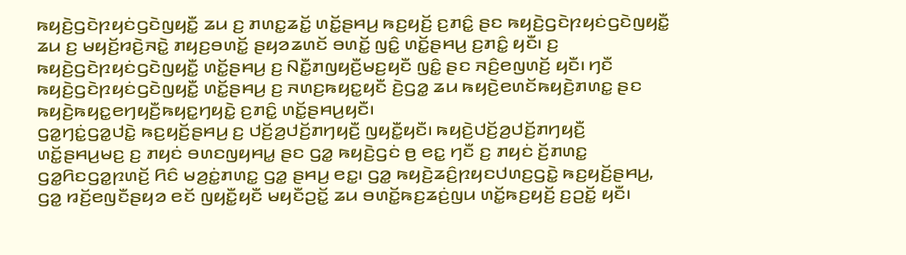ꤒꤟꤢꤧ꤬ꤞꤢꤧꤐꤟꤢꤦꤞꤢꤧꤜꤟꤢꤪ꤭ ꤘꤣ ꤢ꤬ ꤊꤛꤢ꤭ꤘꤢꤩ꤭ ꤛꤢꤩ꤭ꤔꤌꤣ꤬ ꤒꤢ꤬ꤟꤢꤩ꤬ ꤢ꤬ꤊꤢꤨ꤭ ꤔꤢ ꤒꤟꤢꤧ꤬ꤞꤢꤧꤐꤟꤢꤦꤞꤢꤧꤜꤟꤢꤪ꤭ ꤘꤣ ꤢ꤬ ꤗꤟꤢꤩ꤬ꤙꤢꤧ꤬ꤏꤢꤧ꤭ ꤊꤟꤢ꤬ꤋꤛꤢꤩ꤭ ꤔꤟꤤꤘꤛꤢꤩ ꤋꤛꤢꤩ꤭ ꤜꤢꤨ꤭ ꤛꤢꤩ꤭ꤔꤌꤣ꤬ ꤢ꤬ꤊꤢꤨ꤭ ꤟꤢꤪ꤯ ꤢ꤬ ꤒꤟꤢꤧ꤬ꤞꤢꤧꤐꤟꤢꤦꤞꤢꤧꤜꤟꤢꤪ꤭ ꤛꤢꤩ꤭ꤔꤌꤣ꤬ ꤢ꤬ ꤡꤢꤪ꤭ꤊꤜꤟꤢꤪ꤬ꤗꤢ꤬ꤟꤢꤪ ꤜꤢꤨ꤭ ꤔꤢ ꤏꤢꤨ꤬ꤕꤜꤛꤢꤩ꤬ ꤟꤢꤪ꤯ ꤚꤢꤪ ꤒꤟꤢꤧ꤬ꤞꤢꤧꤐꤟꤢꤦꤞꤢꤧꤜꤟꤢꤪ꤭ ꤛꤢꤩ꤭ꤔꤌꤣ꤬ ꤢ꤬ ꤏꤛꤢ꤬ꤒꤟꤢ꤭ꤟꤢꤪ ꤢꤧ꤬ꤞꤤ꤭ ꤘꤣ ꤒꤟꤢꤧ꤬ꤕꤛꤢꤩꤒꤟꤢꤧ꤬ꤊꤛꤢ꤭ ꤔꤢ ꤒꤟꤢꤧ꤬ꤒꤟꤢ꤭ꤕꤚꤟꤢꤪ꤬ꤒꤟꤢ꤭ꤚꤟꤢꤧ꤭ ꤢ꤬ꤊꤢꤨ꤭ ꤛꤢꤩ꤭ꤔꤌꤣ꤬ꤟꤢꤪ꤯
ꤞꤤ꤭ꤚꤢꤦ꤭ꤞꤤ꤭ꤓꤢꤧ꤭ ꤒꤢ꤬ꤟꤢꤩ꤬ꤔꤌꤣ꤬ ꤢ꤬ ꤓꤢꤩ꤬ꤤ꤬ꤓꤢꤩ꤬ꤊꤚꤟꤢꤪ꤬ ꤜꤟꤢꤪ꤭ꤟꤢꤪ꤯ ꤒꤟꤢꤧ꤬ꤓꤢꤩ꤬ꤤ꤬ꤓꤢꤩ꤬ꤊꤚꤟꤢꤪ꤬ ꤛꤢꤩ꤭ꤔꤌꤣ꤬ꤗꤢ꤬ ꤢ꤬ ꤊꤟꤢꤦ ꤋꤛꤢꤜꤟꤌꤣ꤭ ꤔꤢ ꤞꤤ꤭ ꤒꤟꤢꤧ꤬ꤞꤢꤦ ꤥ꤬ ꤕꤢ꤭ ꤚꤢꤪ ꤢ꤬ ꤊꤟꤢꤦ ꤢꤩ꤬ꤊꤛꤢ꤭ ꤞꤤ꤭ꤖꤢꤞꤤ꤭ꤐꤛꤢꤩ꤬ ꤖꤢꤨ ꤗꤤ꤬ꤢꤦ꤭ꤊꤛꤢ꤭ ꤞꤤ꤭ ꤔꤌꤣ꤬ ꤕꤢ꤭꤯ ꤞꤤ꤭ ꤒꤟꤢꤧ꤬ꤘꤢꤨ꤬ꤐꤟꤢꤓꤛꤢ꤬ꤞꤢꤧ꤭ ꤒꤢ꤬ꤟꤢꤩ꤬ꤔꤌꤣ꤬, ꤞꤤ꤭ ꤙꤢꤩ꤬ꤕꤜꤢꤪꤔꤟꤤ ꤕꤢꤩ ꤜꤟꤢꤪ꤭ꤟꤢꤪ ꤗꤟꤢꤪꤑꤢꤩ꤭ ꤘꤣ ꤋꤛꤢꤩ꤭ꤒꤢ꤬ꤘꤢꤦ꤬ꤜꤣ ꤛꤢꤩ꤭ꤒꤢ꤬ꤟꤢꤩ꤬ ꤢ꤬ꤑꤢꤩ꤭ ꤟꤢꤪ꤯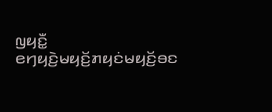ꤜꤟꤢꤪ꤭ ꤕꤚꤟꤢꤧ꤬ꤗꤟꤢꤩ꤬ꤊꤟꤢꤦꤗꤟꤢꤩ꤬ꤋꤢ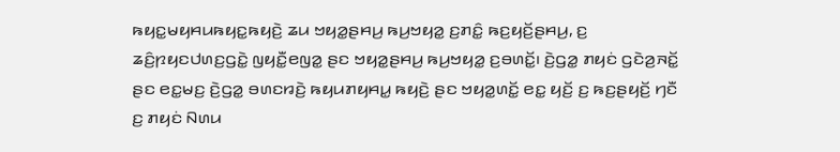ꤒꤟꤢ꤭ꤗꤟꤌꤣꤒꤟꤢ꤭ꤒꤟꤢꤧ꤬ ꤘꤣ ꤠꤟꤤ꤭ꤔꤌꤣ꤬ ꤒꤣ꤬ꤠꤟꤤ꤭ ꤢ꤬ꤊꤢꤨ꤭ ꤒꤢ꤬ꤟꤢꤩ꤬ꤔꤌꤣ꤬, ꤢ꤬ ꤘꤢꤨ꤬ꤐꤟꤢꤓꤛꤢ꤬ꤞꤢꤧ꤭ ꤜꤟꤢꤪ꤭ꤕꤜꤤ꤭ ꤔꤢ ꤠꤟꤤ꤭ꤔꤌꤣ꤬ ꤒꤣ꤬ꤠꤟꤤ꤭ ꤢ꤬ꤋꤛꤢꤩ꤭꤯ ꤢꤧ꤬ꤞꤤ꤭ ꤊꤟꤢꤦ ꤞꤢꤧꤤ꤬ꤏꤢꤩ꤭ ꤔꤢ ꤕꤢ꤭ꤗꤢ꤬ ꤢꤧ꤬ꤞꤤ꤭ ꤋꤛꤢꤙꤢꤧ꤬ ꤒꤟꤣꤊꤟꤌꤣ꤭ ꤒꤟꤢꤧ꤬ ꤔꤢ ꤠꤟꤤ꤭ꤛꤢꤩ꤭ ꤕꤢ꤭ ꤟꤢꤩ꤬ ꤢ꤬ ꤒꤢ꤬ꤔꤟꤢꤩ꤬ ꤚꤢꤪ ꤢ꤬ ꤊꤟꤢꤦ ꤡꤛꤣ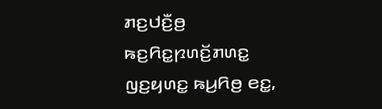ꤊꤢ꤬ꤓꤢꤪ꤬ꤥ꤬ ꤒꤢ꤬ꤖꤢ꤭ꤐꤛꤢꤩ꤬ꤊꤛꤢ꤭ ꤜꤢ꤬ꤟꤛꤢ꤭ ꤒꤣ꤬ꤖꤥ꤬ ꤕꤢ꤭,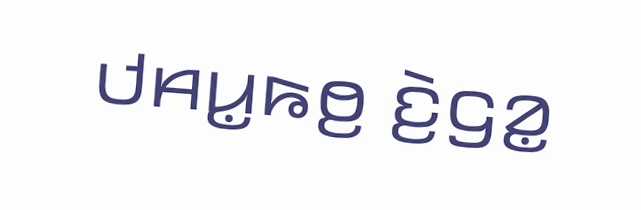ꤓꤌꤣ꤭ꤒꤥ꤬ ꤢꤧ꤬ꤞꤤ꤭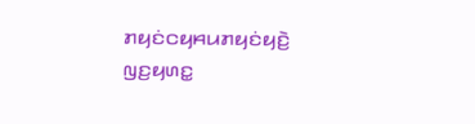ꤊꤟꤢꤦꤍꤟꤌꤣꤊꤟꤢꤦꤟꤢꤧ꤬ ꤜꤢ꤬ꤟꤛꤢ꤭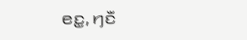ꤕꤢ꤭, ꤚꤢꤪ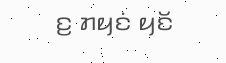ꤢ꤬ ꤊꤟꤢꤦ ꤟꤢꤩ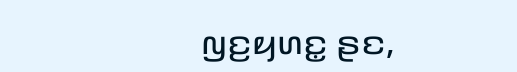ꤜꤢ꤬ꤟꤛꤢ꤭ ꤔꤢ,